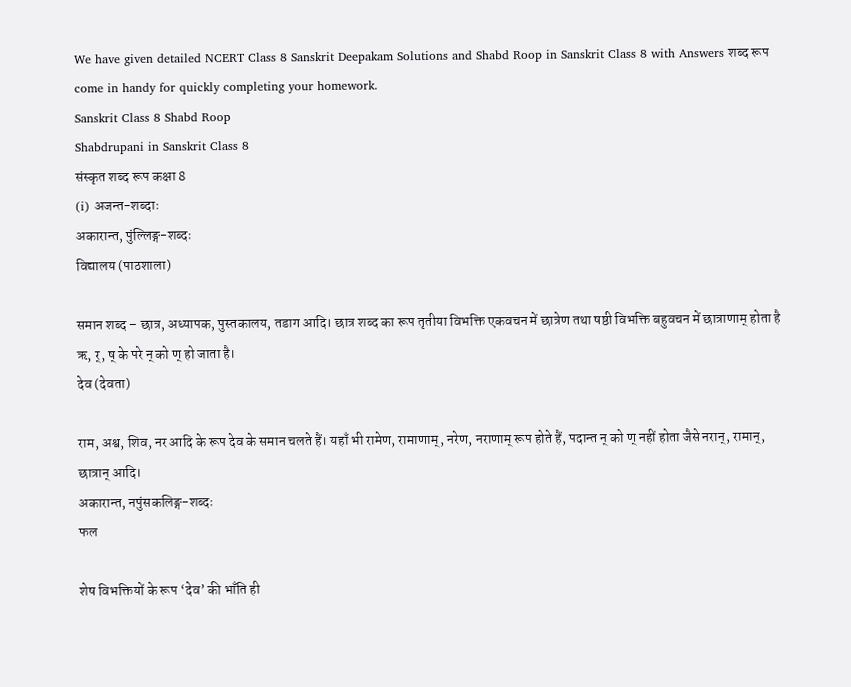We have given detailed NCERT Class 8 Sanskrit Deepakam Solutions and Shabd Roop in Sanskrit Class 8 with Answers शब्द रूप come in handy for quickly completing your homework.
Sanskrit Class 8 Shabd Roop
Shabdrupani in Sanskrit Class 8
संस्कृत शब्द रूप कक्षा 8
(i) अजन्त-शब्दाः
अकारान्त, पुंल्लिङ्ग-शब्दः
विद्यालय (पाठशाला)

समान शब्द – छात्र, अध्यापक, पुस्तकालय, तडाग आदि। छात्र शब्द का रूप तृतीया विभक्ति एकवचन में छात्रेण तथा षष्ठी विभक्ति बहुवचन में छात्राणाम् होता है ऋ, र्, ष् के परे न् को ण् हो जाता है।
देव (देवता)

राम, अश्व, शिव, नर आदि के रूप देव के समान चलते हैं। यहाँ भी रामेण, रामाणाम्, नरेण, नराणाम् रूप होते हैं, पदान्त न् को ण् नहीं होता जैसे नरान्, रामान्, छात्रान् आदि।
अकारान्त, नपुंसकलिङ्ग-शब्दः
फल

शेष विभक्तियों के रूप ‘देव’ की भाँति ही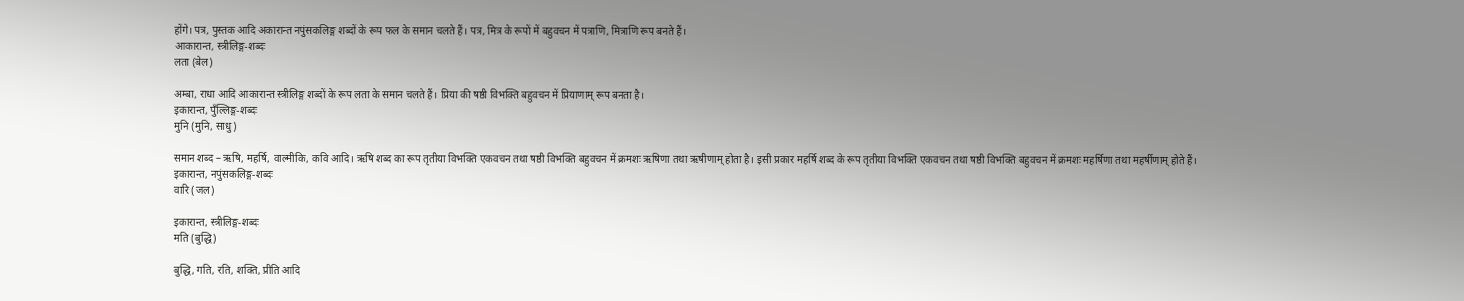होंगे। पत्र, पुस्तक आदि अकारान्त नपुंसकलिङ्ग शब्दों के रूप फल के समान चलते हैं। पत्र, मित्र के रूपों में बहुवचन में पत्राणि, मित्राणि रूप बनते हैं।
आकारान्त, स्त्रीलिङ्ग-शब्दः
लता (बेल)

अम्बा, राधा आदि आकारान्त स्त्रीलिङ्ग शब्दों के रूप लता के समान चलते हैं। प्रिया की षष्ठी विभक्ति बहुवचन में प्रियाणाम् रूप बनता है।
इकारान्त, पुँल्लिङ्ग-शब्दः
मुनि (मुनि, साधु)

समान शब्द – ऋषि, महर्षि, वाल्मीकि, कवि आदि। ऋषि शब्द का रूप तृतीया विभक्ति एकवचन तथा षष्ठी विभक्ति बहुवचन में क्रमशः ऋषिणा तथा ऋषीणाम् होता है। इसी प्रकार महर्षि शब्द के रूप तृतीया विभक्ति एकवचन तथा षष्ठी विभक्ति बहुवचन में क्रमशः महर्षिणा तथा महर्षीणाम् होते हैं।
इकारान्त, नपुंसकलिङ्ग-शब्दः
वारि (जल)

इकारान्त, स्त्रीलिङ्ग-शब्दः
मति (बुद्धि)

बुद्धि, गति, रति, शक्ति, प्रीति आदि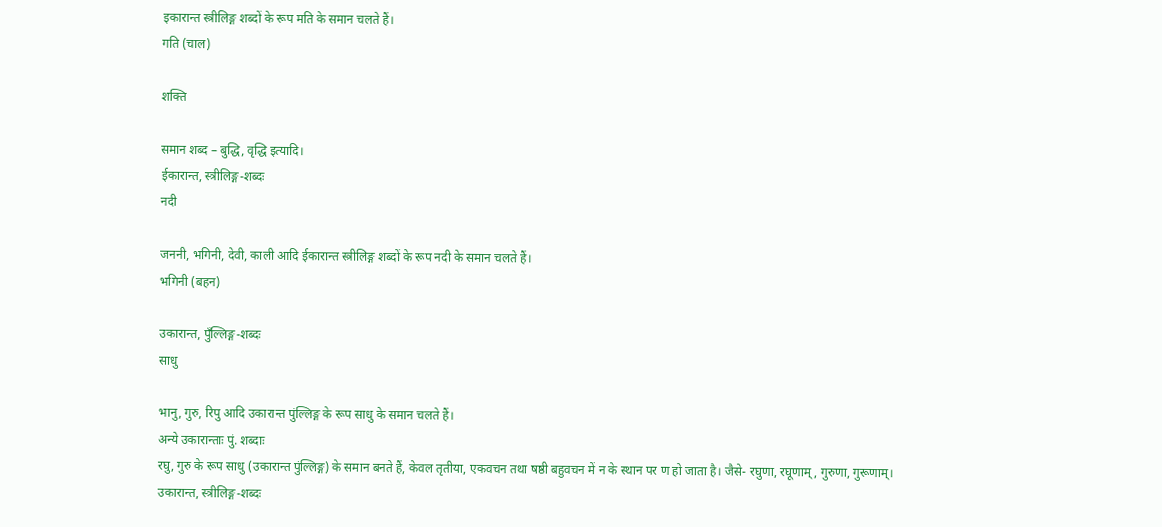इकारान्त स्त्रीलिङ्ग शब्दों के रूप मति के समान चलते हैं।
गति (चाल)

शक्ति

समान शब्द – बुद्धि, वृद्धि इत्यादि।
ईकारान्त, स्त्रीलिङ्ग-शब्दः
नदी

जननी, भगिनी, देवी, काली आदि ईकारान्त स्त्रीलिङ्ग शब्दों के रूप नदी के समान चलते हैं।
भगिनी (बहन)

उकारान्त, पुँल्लिङ्ग-शब्दः
साधु

भानु, गुरु, रिपु आदि उकारान्त पुंल्लिङ्ग के रूप साधु के समान चलते हैं।
अन्ये उकारान्ताः पुं. शब्दाः
रघु, गुरु के रूप साधु (उकारान्त पुंल्लिङ्ग) के समान बनते हैं, केवल तृतीया, एकवचन तथा षष्ठी बहुवचन में न के स्थान पर ण हो जाता है। जैसे- रघुणा, रघूणाम्, गुरुणा, गुरूणाम्।
उकारान्त, स्त्रीलिङ्ग-शब्दः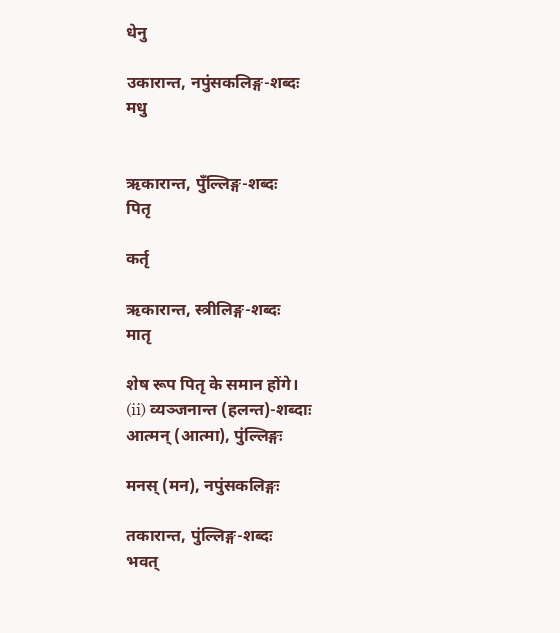धेनु

उकारान्त, नपुंसकलिङ्ग-शब्दः
मधु


ऋकारान्त, पुँल्लिङ्ग-शब्दः
पितृ

कर्तृ

ऋकारान्त, स्त्रीलिङ्ग-शब्दः
मातृ

शेष रूप पितृ के समान होंगे।
(ii) व्यञ्जनान्त (हलन्त)-शब्दाः
आत्मन् (आत्मा), पुंल्लिङ्गः

मनस् (मन), नपुंसकलिङ्गः

तकारान्त, पुंल्लिङ्ग-शब्दः
भवत्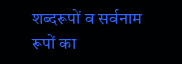शब्दरूपों व सर्वनाम रूपों का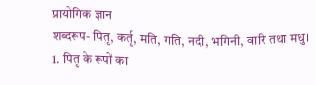प्रायोगिक ज्ञान
शब्दरूप- पितृ, कर्तृ, मति, गति, नदी, भगिनी, वारि तथा मधु।
1. पितृ के रूपों का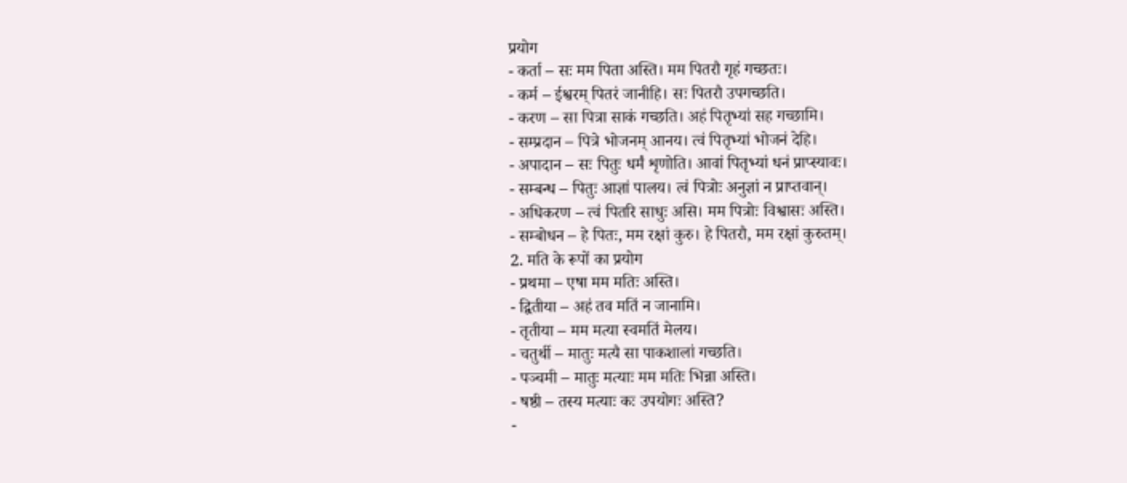प्रयोग
- कर्ता – सः मम पिता अस्ति। मम पितरौ गृहं गच्छतः।
- कर्म – ईश्वरम् पितरं जानीहि। सः पितरौ उपगच्छति।
- करण – सा पित्रा साकं गच्छति। अहं पितृभ्यां सह गच्छामि।
- सम्प्रदान – पित्रे भोजनम् आनय। त्वं पितृभ्यां भोजनं देहि।
- अपादान – सः पितुः धर्मं शृणोति। आवां पितृभ्यां धनं प्राप्स्यावः।
- सम्बन्ध – पितुः आज्ञां पालय। त्वं पित्रोः अनुज्ञां न प्राप्तवान्।
- अधिकरण – त्वं पितरि साधुः असि। मम पित्रोः विश्वासः अस्ति।
- सम्बोधन – हे पितः, मम रक्षां कुरु। हे पितरौ, मम रक्षां कुरुतम्।
2. मति के रूपों का प्रयोग
- प्रथमा – एषा मम मतिः अस्ति।
- द्वितीया – अहं तव मतिं न जानामि।
- तृतीया – मम मत्या स्वमतिं मेलय।
- चतुर्थी – मातुः मत्यै सा पाकशालां गच्छति।
- पञ्चमी – मातुः मत्याः मम मतिः भिन्ना अस्ति।
- षष्ठी – तस्य मत्याः कः उपयोगः अस्ति?
-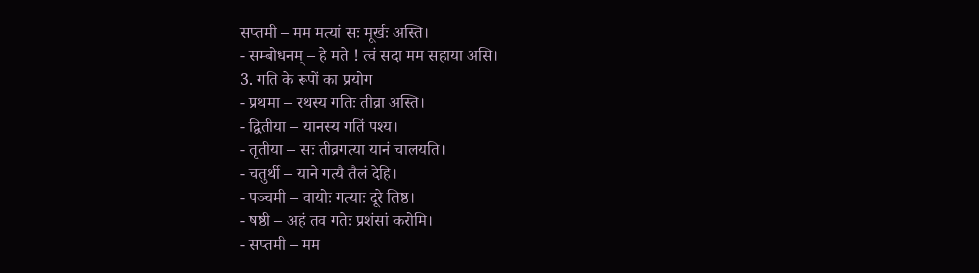सप्तमी – मम मत्यां सः मूर्खः अस्ति।
- सम्बोधनम् – हे मते ! त्वं सदा मम सहाया असि।
3. गति के रूपों का प्रयोग
- प्रथमा – रथस्य गतिः तीव्रा अस्ति।
- द्वितीया – यानस्य गतिं पश्य।
- तृतीया – सः तीव्रगत्या यानं चालयति।
- चतुर्थी – याने गत्यै तैलं देहि।
- पञ्चमी – वायोः गत्याः दूरे तिष्ठ।
- षष्ठी – अहं तव गतेः प्रशंसां करोमि।
- सप्तमी – मम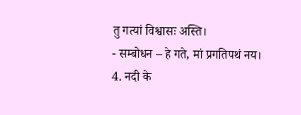तु गत्यां विश्वासः अस्ति।
- सम्बोधन – हे गते, मां प्रगतिपथं नय।
4. नदी के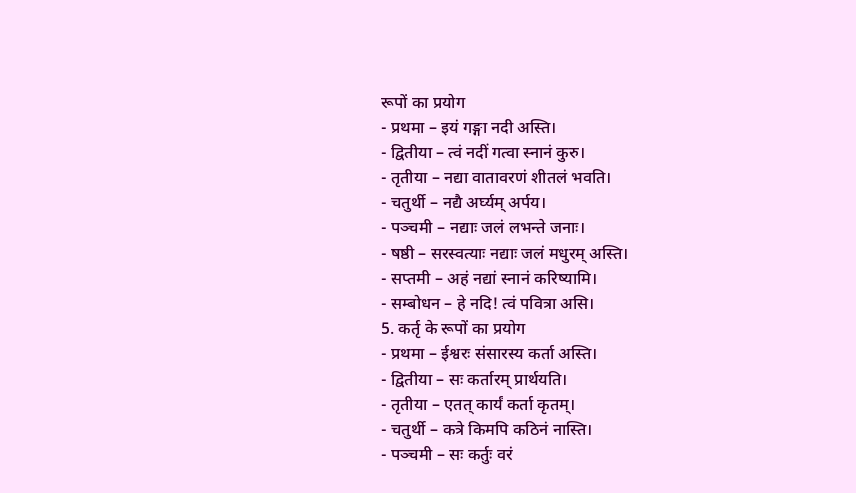रूपों का प्रयोग
- प्रथमा – इयं गङ्गा नदी अस्ति।
- द्वितीया – त्वं नदीं गत्वा स्नानं कुरु।
- तृतीया – नद्या वातावरणं शीतलं भवति।
- चतुर्थी – नद्यै अर्घ्यम् अर्पय।
- पञ्चमी – नद्याः जलं लभन्ते जनाः।
- षष्ठी – सरस्वत्याः नद्याः जलं मधुरम् अस्ति।
- सप्तमी – अहं नद्यां स्नानं करिष्यामि।
- सम्बोधन – हे नदि! त्वं पवित्रा असि।
5. कर्तृ के रूपों का प्रयोग
- प्रथमा – ईश्वरः संसारस्य कर्ता अस्ति।
- द्वितीया – सः कर्तारम् प्रार्थयति।
- तृतीया – एतत् कार्यं कर्ता कृतम्।
- चतुर्थी – कत्रे किमपि कठिनं नास्ति।
- पञ्चमी – सः कर्तुः वरं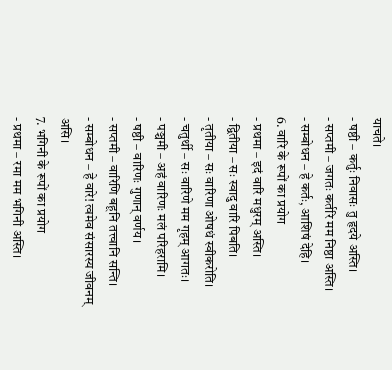याचते।
- षष्ठी – कर्तुः निवासः तु हृदये अस्ति।
- सप्तमी – जगतः कर्तरि मम निष्ठा अस्ति।
- सम्बोधन – हे कर्तः, आशिषं देहि।
6. वारि के रूपों का प्रयोग
- प्रथमा – इदं वारि मधुरम् अस्ति।
- द्वितीया – सः स्वादु वारि पिबति।
- तृतीया – सः वारिणा ओषधं स्वीकरोति।
- चतुर्थी – सः वारिणे मम गृहम् आगतः।
- पञ्चमी – अहं वारिणः मलं परिहरामि।
- षष्ठी – वारिणः गुणान् वर्णय।
- सप्तमी – वारिणि बहूनि तत्त्वानि सन्ति।
- सम्बोधन – हे वारे! त्वमेव संसारस्य जीवनम् असि।
7. भगिनी के रूपों का प्रयोग
- प्रथमा – रमा मम भगिनी अस्ति।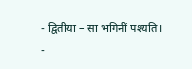- द्वितीया – सा भगिनीं पश्यति।
-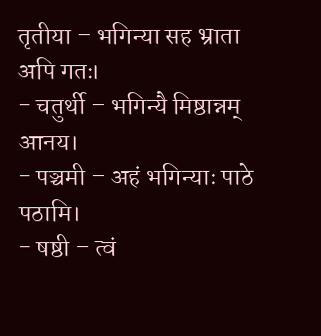तृतीया – भगिन्या सह भ्राता अपि गतः।
- चतुर्थी – भगिन्यै मिष्ठान्नम् आनय।
- पञ्चमी – अहं भगिन्याः पाठे पठामि।
- षष्ठी – त्वं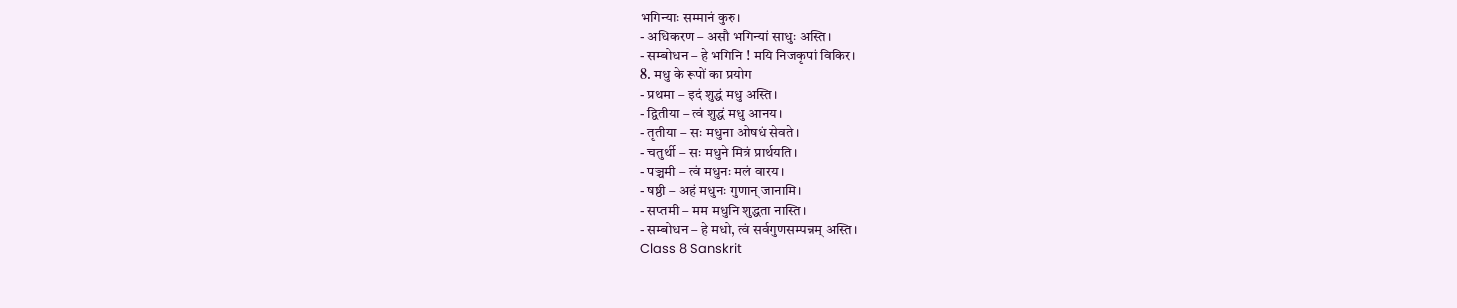भगिन्याः सम्मानं कुरु।
- अधिकरण – असौ भगिन्यां साधुः अस्ति।
- सम्बोधन – हे भगिनि ! मयि निजकृपां विकिर।
8. मधु के रूपों का प्रयोग
- प्रथमा – इदं शुद्धं मधु अस्ति।
- द्वितीया – त्वं शुद्धं मधु आनय।
- तृतीया – सः मधुना ओषधं सेवते।
- चतुर्थी – सः मधुने मित्रं प्रार्थयति।
- पञ्चमी – त्वं मधुनः मलं वारय।
- षष्ठी – अहं मधुनः गुणान् जानामि।
- सप्तमी – मम मधुनि शुद्धता नास्ति।
- सम्बोधन – हे मधो, त्वं सर्वगुणसम्पन्नम् अस्ति।
Class 8 Sanskrit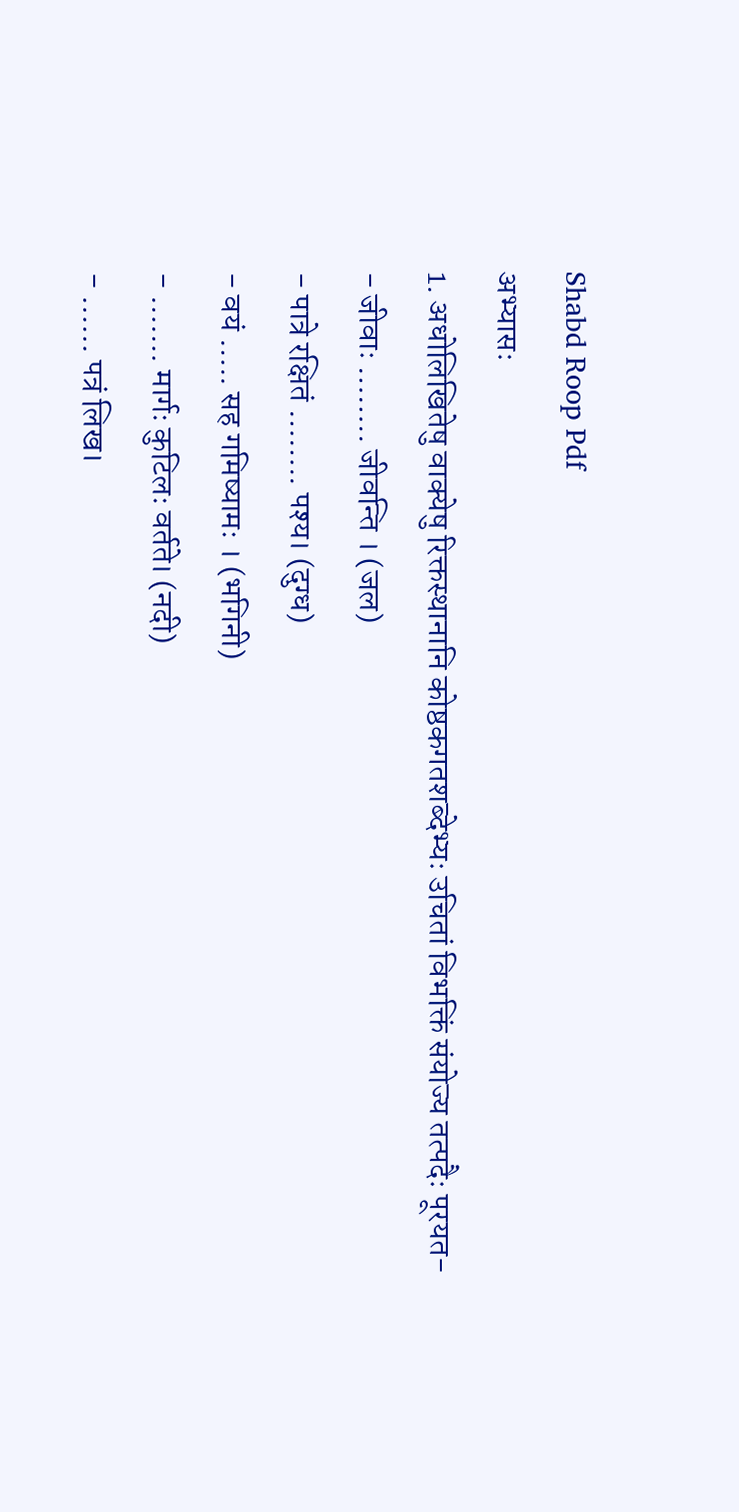Shabd Roop Pdf
अभ्यासः
1. अधोलिखितेषु वाक्येषु रिक्तस्थानानि कोष्ठकगतशब्देभ्यः उचितां विभक्तिं संयोज्य तत्पदैः पूरयत-
- जीवाः …….. जीवन्ति । (जल)
- पात्रे रक्षितं …….. पश्य। (दुग्ध)
- वयं ….. सह गमिष्यामः । (भगिनी)
- ……. मार्गः कुटिलः वर्तते। (नदी)
- …… पत्रं लिख।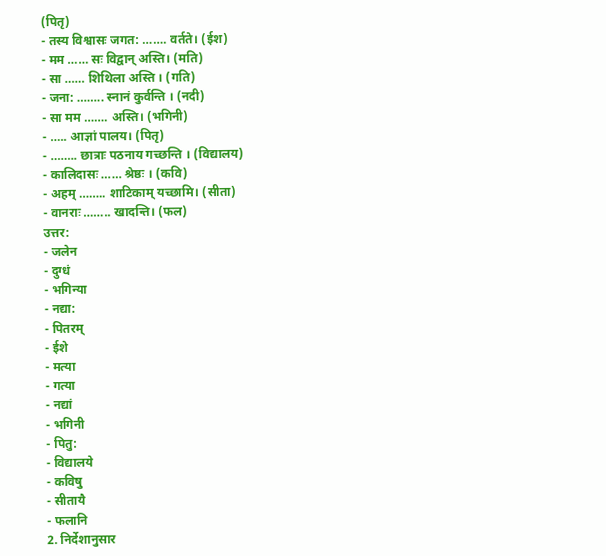(पितृ)
- तस्य विश्वासः जगत: ……. वर्तते। (ईश)
- मम …… सः विद्वान् अस्ति। (मति)
- सा …… शिथिला अस्ति । (गति)
- जना: …….. स्नानं कुर्वन्ति । (नदी)
- सा मम ……. अस्ति। (भगिनी)
- ….. आज्ञां पालय। (पितृ)
- …….. छात्राः पठनाय गच्छन्ति । (विद्यालय)
- कालिदासः …… श्रेष्ठः । (कवि)
- अहम् …….. शाटिकाम् यच्छामि। (सीता)
- वानराः …….. खादन्ति। (फल)
उत्तर:
- जलेन
- दुग्धं
- भगिन्या
- नद्या:
- पितरम्
- ईशे
- मत्या
- गत्या
- नद्यां
- भगिनी
- पितु:
- विद्यालये
- कविषु
- सीतायै
- फलानि
2. निर्देशानुसार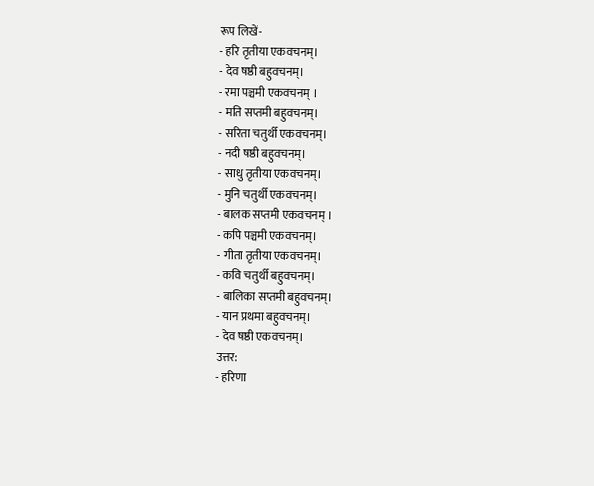रूप लिखें-
- हरि तृतीया एकवचनम्।
- देव षष्ठी बहुवचनम्।
- रमा पञ्चमी एकवचनम् ।
- मति सप्तमी बहुवचनम्।
- सरिता चतुर्थी एकवचनम्।
- नदी षष्ठी बहुवचनम्।
- साधु तृतीया एकवचनम्।
- मुनि चतुर्थी एकवचनम्।
- बालक सप्तमी एकवचनम् ।
- कपि पञ्चमी एकवचनम्।
- गीता तृतीया एकवचनम्।
- कवि चतुर्थी बहुवचनम्।
- बालिका सप्तमी बहुवचनम्।
- यान प्रथमा बहुवचनम्।
- देव षष्ठी एकवचनम्।
उत्तर:
- हरिणा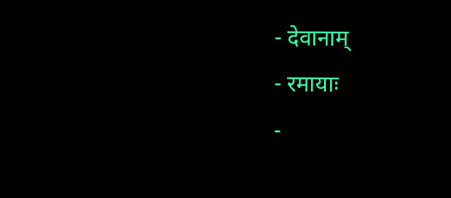- देवानाम्
- रमायाः
-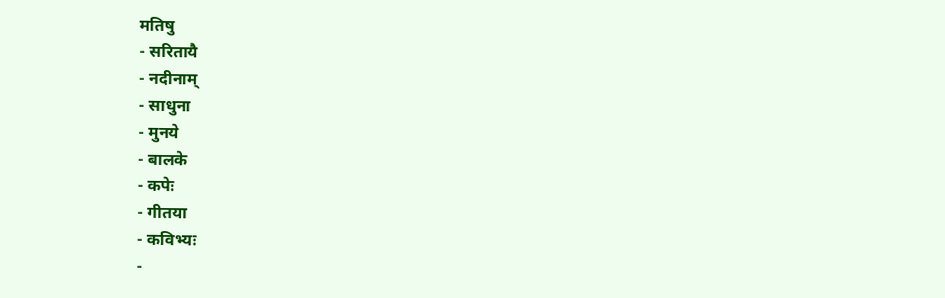मतिषु
- सरितायै
- नदीनाम्
- साधुना
- मुनये
- बालके
- कपेः
- गीतया
- कविभ्यः
-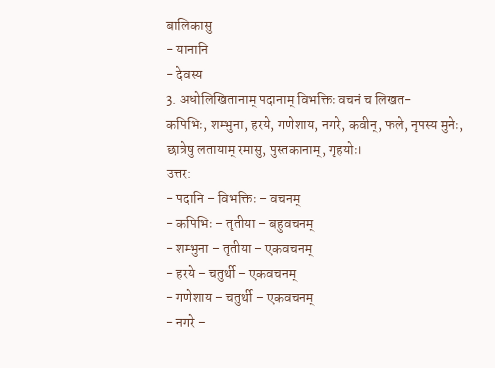बालिकासु
- यानानि
- देवस्य
3. अधोलिखितानाम् पदानाम् विभक्तिः वचनं च लिखत-
कपिभिः, शम्भुना, हरये, गणेशाय, नगरे, कवीन्, फले, नृपस्य मुनेः, छात्रेषु लतायाम् रमासु, पुस्तकानाम्, गृहयोः।
उत्तर:
- पदानि – विभक्तिः – वचनम्
- कपिभिः – तृतीया – बहुवचनम्
- शम्भुना – तृतीया – एकवचनम्
- हरये – चतुर्थी – एकवचनम्
- गणेशाय – चतुर्थी – एकवचनम्
- नगरे –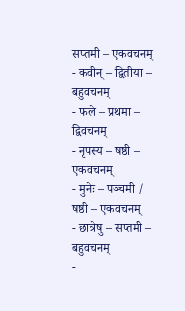सप्तमी – एकवचनम्
- कवीन् – द्वितीया – बहुवचनम्
- फले – प्रथमा – द्विवचनम्
- नृपस्य – षष्ठी – एकवचनम्
- मुनेः – पञ्चमी / षष्ठी – एकवचनम्
- छात्रेषु – सप्तमी – बहुवचनम्
-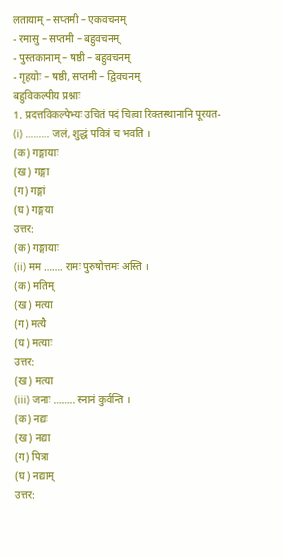लतायाम् – सप्तमी – एकवचनम्
- रमासु – सप्तमी – बहुवचनम्
- पुस्तकानाम् – षष्ठी – बहुवचनम्
- गृहयोः – षष्ठी, सप्तमी – द्विवचनम्
बहुविकल्पीय प्रश्नाः
1. प्रदत्तविकल्पेभ्यः उचितं पदं चित्वा रिक्तस्थानानि पूरयत-
(i) ……… जलं, शुद्धं पवित्रं च भवति ।
(क) गङ्गायाः
(ख) गङ्गा
(ग) गङ्गां
(घ) गङ्गया
उत्तर:
(क) गङ्गायाः
(ii) मम ……. रामः पुरुषोत्तमः अस्ति ।
(क) मतिम्
(ख) मत्या
(ग) मत्यै
(घ) मत्याः
उत्तर:
(ख) मत्या
(iii) जनाः …….. स्नानं कुर्वन्ति ।
(क) नद्यः
(ख) नद्या
(ग) पित्रा
(घ) नद्याम्
उत्तर: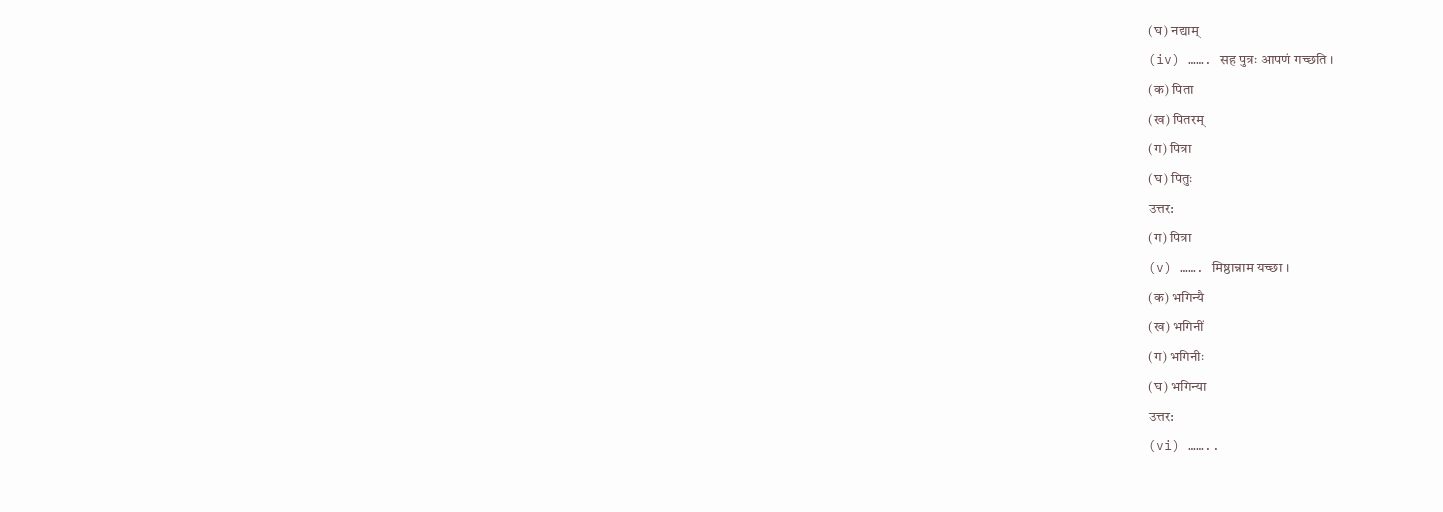(घ) नद्याम्
(iv) ……. सह पुत्रः आपणं गच्छति ।
(क) पिता
(ख) पितरम्
(ग) पित्रा
(घ) पितुः
उत्तर:
(ग) पित्रा
(v) ……. मिष्ठान्नाम यच्छा ।
(क) भगिन्यै
(ख) भगिनीं
(ग) भगिनीः
(घ) भगिन्या
उत्तर:
(vi) ……..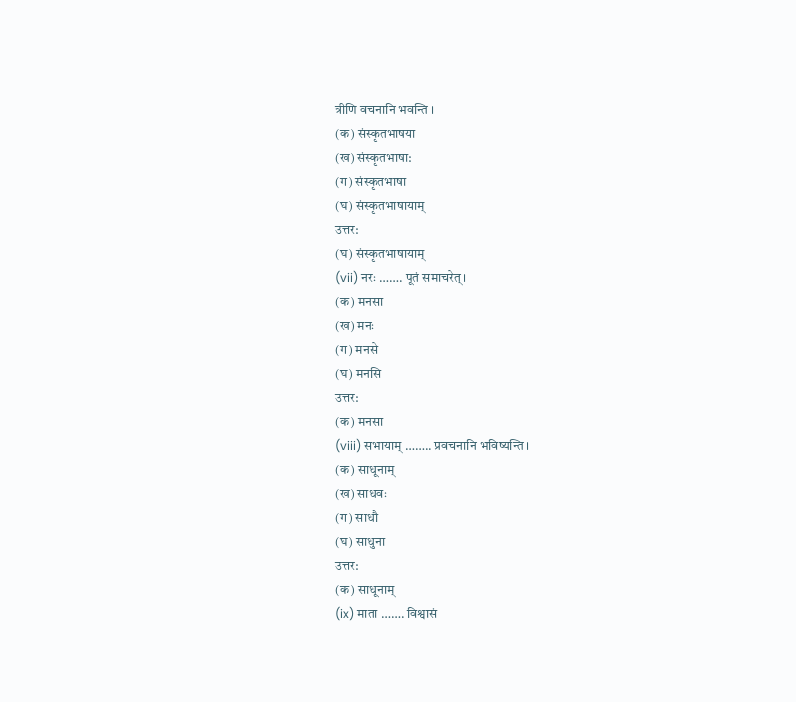त्रीणि वचनानि भवन्ति ।
(क) संस्कृतभाषया
(ख) संस्कृतभाषा:
(ग) संस्कृतभाषा
(घ) संस्कृतभाषायाम्
उत्तर:
(घ) संस्कृतभाषायाम्
(vii) नरः ……. पूतं समाचरेत्।
(क) मनसा
(ख) मनः
(ग) मनसे
(घ) मनसि
उत्तर:
(क) मनसा
(viii) सभायाम् …….. प्रवचनानि भविष्यन्ति ।
(क) साधूनाम्
(ख) साधवः
(ग) साधौ
(घ) साधुना
उत्तर:
(क) साधूनाम्
(ix) माता ……. विश्वासं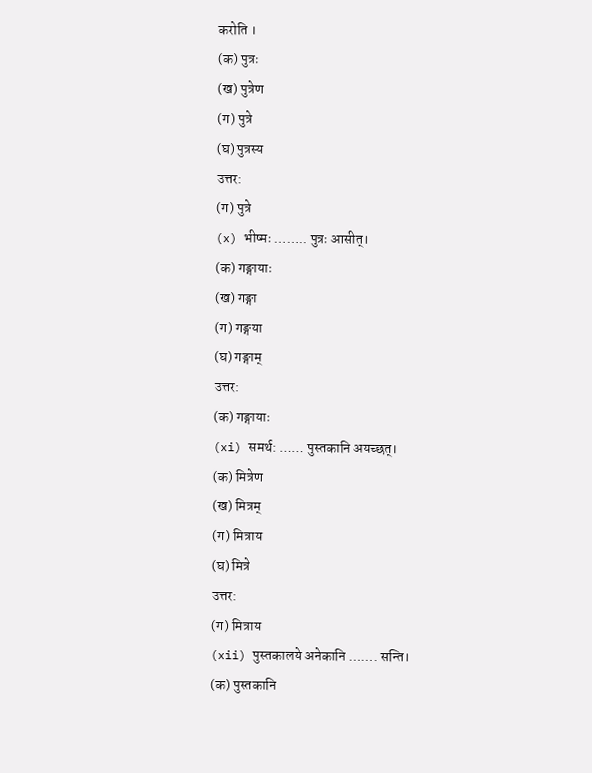करोति ।
(क) पुत्रः
(ख) पुत्रेण
(ग) पुत्रे
(घ) पुत्रस्य
उत्तर:
(ग) पुत्रे
(x) भीष्मः …….. पुत्रः आसीत्।
(क) गङ्गायाः
(ख) गङ्गा
(ग) गङ्गया
(घ) गङ्गाम्
उत्तर:
(क) गङ्गायाः
(xi) समर्थ: …… पुस्तकानि अयच्छत्।
(क) मित्रेण
(ख) मित्रम्
(ग) मित्राय
(घ) मित्रे
उत्तर:
(ग) मित्राय
(xii) पुस्तकालये अनेकानि ……. सन्ति।
(क) पुस्तकानि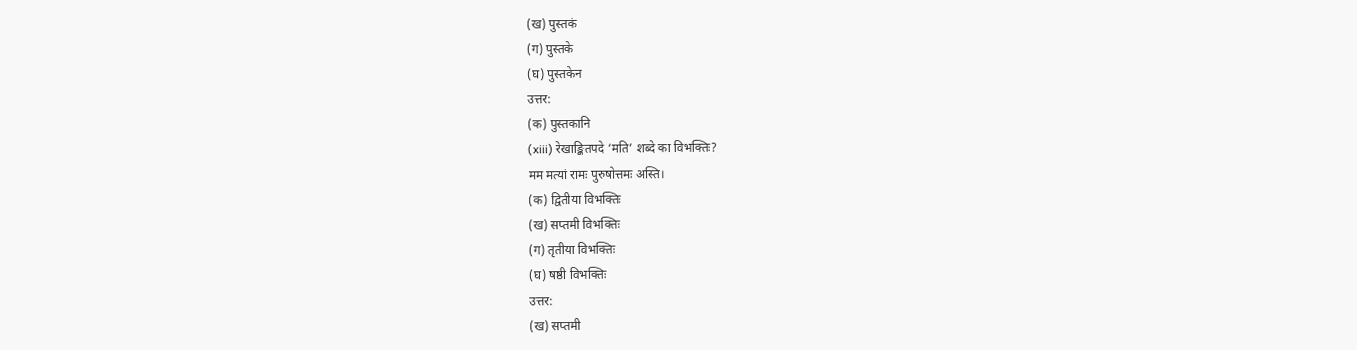(ख) पुस्तकं
(ग) पुस्तके
(घ) पुस्तकेन
उत्तर:
(क) पुस्तकानि
(xiii) रेखाङ्कितपदे ‘मति’ शब्दे का विभक्तिः?
मम मत्यां रामः पुरुषोत्तमः अस्ति।
(क) द्वितीया विभक्तिः
(ख) सप्तमी विभक्तिः
(ग) तृतीया विभक्तिः
(घ) षष्ठी विभक्तिः
उत्तर:
(ख) सप्तमी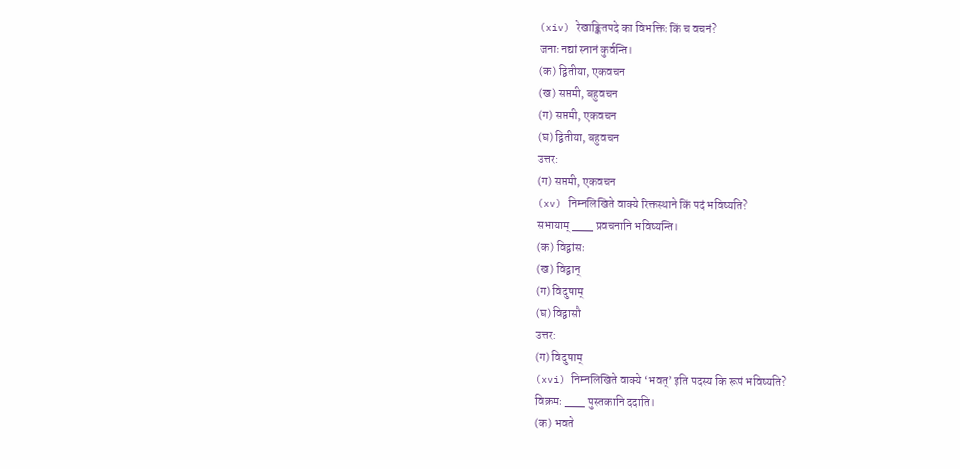(xiv) रेखाङ्कितपदे का विभक्तिः किं च वचनं?
जनाः नद्यां स्नानं कुर्वन्ति।
(क) द्वितीया, एकवचन
(ख) सप्तमी, बहुवचन
(ग) सप्तमी, एकवचन
(घ) द्वितीया, बहुवचन
उत्तर:
(ग) सप्तमी, एकवचन
(xv) निम्नलिखिते वाक्ये रिक्तस्थाने किं पदं भविष्यति?
सभायाम् ___ प्रवचनानि भविष्यन्ति।
(क) विद्वांसः
(ख) विद्वान्
(ग) विदुषाम्
(घ) विद्वासौ
उत्तर:
(ग) विदुषाम्
(xvi) निम्नलिखिते वाक्ये ‘भवत्’ इति पदस्य कि रूपं भविष्यति?
विक्रमः ___ पुस्तकानि ददाति।
(क) भवते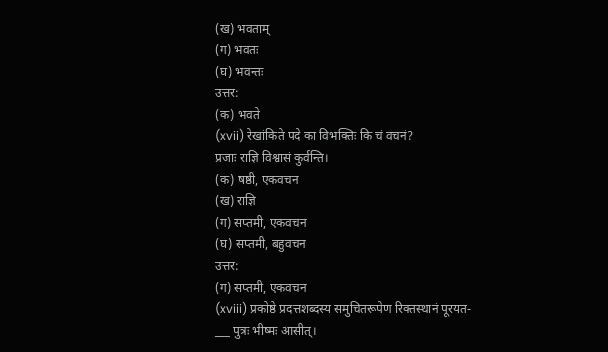(ख) भवताम्
(ग) भवतः
(घ) भवन्तः
उत्तर:
(क) भवते
(xvii) रेखांकिते पदे का विभक्तिः कि चं वचनं?
प्रजाः राज्ञि विश्वासं कुर्वन्ति।
(क) षष्ठी, एकवचन
(ख) राज्ञि
(ग) सप्तमी, एकवचन
(घ) सप्तमी, बहुवचन
उत्तर:
(ग) सप्तमी, एकवचन
(xviii) प्रकोष्ठे प्रदत्तशब्दस्य समुचितरूपेण रिक्तस्थानं पूरयत-
___ पुत्रः भीष्मः आसीत्।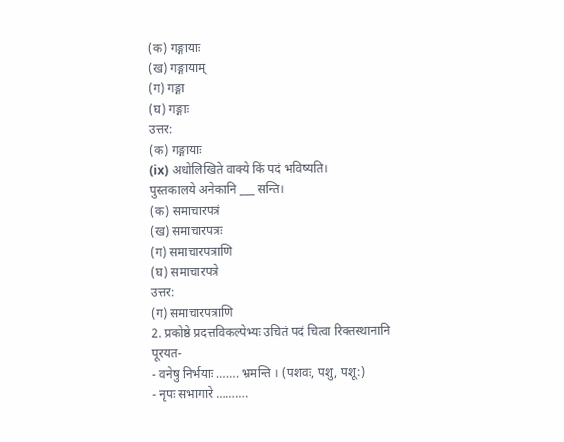(क) गङ्गायाः
(ख) गङ्गायाम्
(ग) गङ्गा
(घ) गङ्गाः
उत्तर:
(क) गङ्गायाः
(ix) अधोलिखिते वाक्ये किं पदं भविष्यति।
पुस्तकालये अनेकानि ___ सन्ति।
(क) समाचारपत्रं
(ख) समाचारपत्रः
(ग) समाचारपत्राणि
(घ) समाचारपत्रे
उत्तर:
(ग) समाचारपत्राणि
2. प्रकोष्ठे प्रदत्तविकल्पेभ्यः उचितं पदं चित्वा रिक्तस्थानानि पूरयत-
- वनेषु निर्भयाः ……. भ्रमन्ति । (पशवः, पशु, पशू:)
- नृपः सभागारे ……….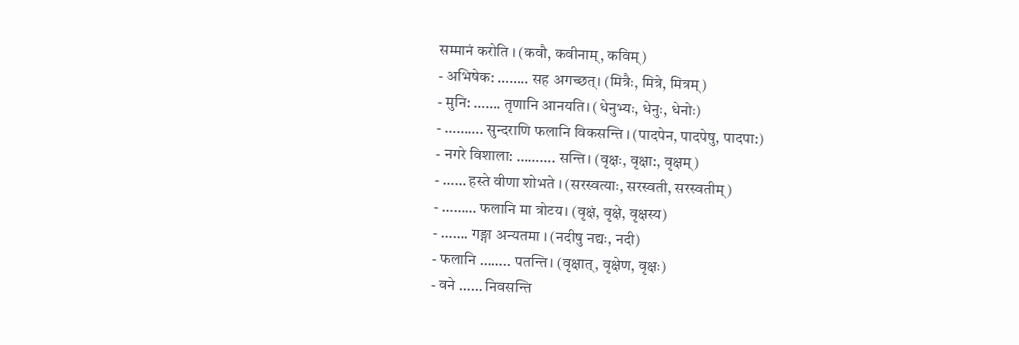सम्मानं करोति । (कवौ, कवीनाम्, कविम्)
- अभिषेक: …….. सह अगच्छत्। (मित्रैः, मित्रे, मित्रम्)
- मुनि: ……. तृणानि आनयति। (धेनुभ्यः, धेनुः, धेनोः)
- ………. सुन्दराणि फलानि विकसन्ति । (पादपेन, पादपेषु, पादपा:)
- नगरे विशाला: ………. सन्ति। (वृक्षः, वृक्षा:, वृक्षम्)
- …… हस्ते वीणा शोभते । (सरस्वत्याः, सरस्वती, सरस्वतीम्)
- ……… फलानि मा त्रोटय। (वृक्षं, वृक्षे, वृक्षस्य)
- ……. गङ्गा अन्यतमा । (नदीषु नद्यः, नदी)
- फलानि …….. पतन्ति। (वृक्षात्, वृक्षेण, वृक्षः)
- वने …… निवसन्ति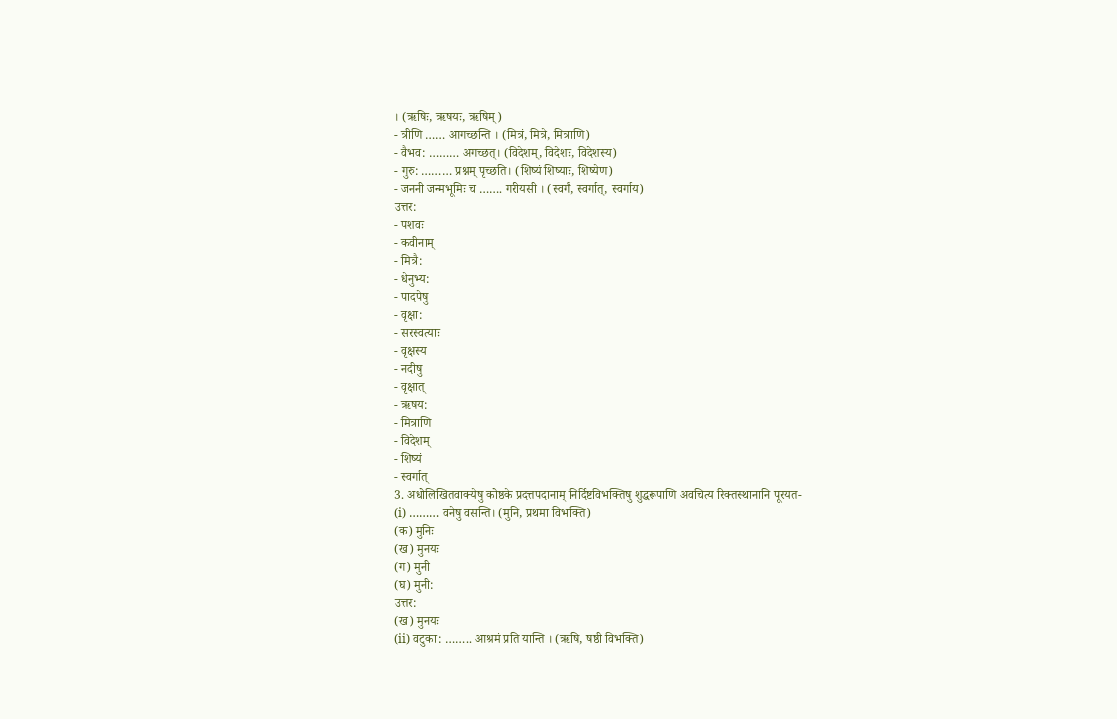। (ऋषिः, ऋषयः, ऋषिम्)
- त्रीणि …… आगच्छन्ति । (मित्रं, मित्रे, मित्राणि)
- वैभव: ……… अगच्छत्। (विदेशम्, विदेशः, विदेशस्य)
- गुरु: ……… प्रश्नम् पृच्छति। (शिष्यं शिष्याः, शिष्येण)
- जननी जन्मभूमिः च ……. गरीयसी । (स्वर्गं, स्वर्गात्, स्वर्गाय)
उत्तर:
- पशवः
- कवीनाम्
- मित्रै:
- धेनुभ्य:
- पादपेषु
- वृक्षा:
- सरस्वत्याः
- वृक्षस्य
- नदीषु
- वृक्षात्
- ऋषय:
- मित्राणि
- विदेशम्
- शिष्यं
- स्वर्गात्
3. अधोलिखितवाक्येषु कोष्ठके प्रदत्तपदानाम् निर्दिष्टविभक्तिषु शुद्धरूपाणि अवचित्य रिक्तस्थानानि पूरयत-
(i) ……… वनेषु वसन्ति। (मुनि, प्रथमा विभक्ति)
(क) मुनिः
(ख) मुनयः
(ग) मुनी
(घ) मुनी:
उत्तर:
(ख) मुनयः
(ii) वटुका: …….. आश्रमं प्रति यान्ति । (ऋषि, षष्ठी विभक्ति)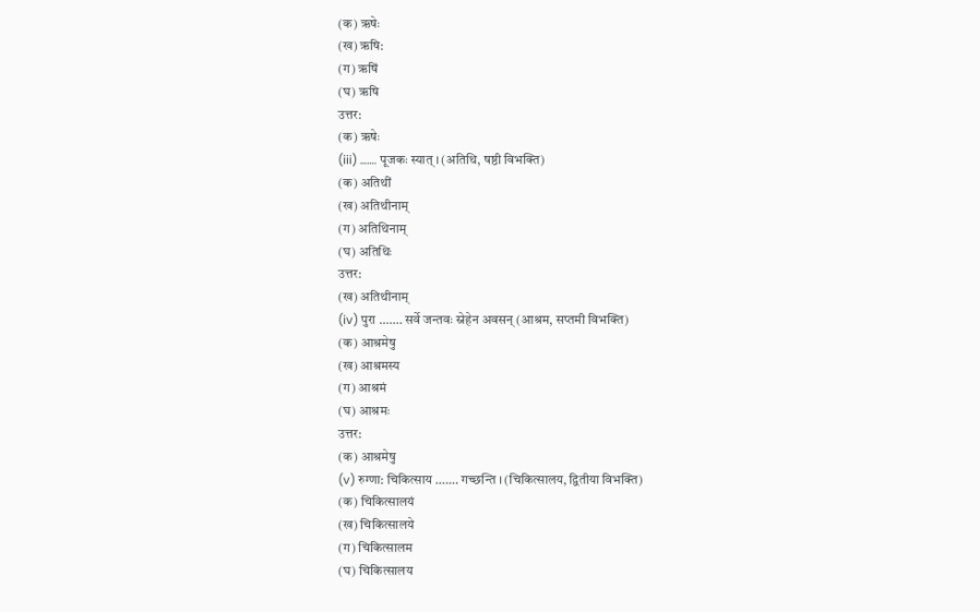(क) ऋषेः
(ख) ऋषि:
(ग) ऋषिं
(घ) ऋषि
उत्तर:
(क) ऋषेः
(iii) ……. पूजकः स्यात् । (अतिथि, षष्ठी विभक्ति)
(क) अतिथीं
(ख) अतिथीनाम्
(ग) अतिथिनाम्
(घ) अतिथिः
उत्तर:
(ख) अतिथीनाम्
(iv) पुरा ……. सर्वे जन्तवः स्नेहेन अवसन् (आश्रम, सप्तमी विभक्ति)
(क) आश्रमेषु
(ख) आश्रमस्य
(ग) आश्रमं
(घ) आश्रमः
उत्तर:
(क) आश्रमेषु
(v) रुग्णा: चिकित्साय ……. गच्छन्ति । (चिकित्सालय, द्वितीया विभक्ति)
(क) चिकित्सालयं
(ख) चिकित्सालये
(ग) चिकित्सालम
(घ) चिकित्सालय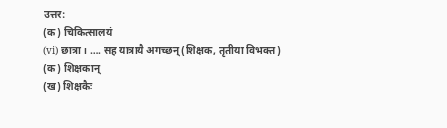उत्तर:
(क) चिकित्सालयं
(vi) छात्रा। …. सह यात्रायै अगच्छन् (शिक्षक, तृतीया विभक्त)
(क) शिक्षकान्
(ख) शिक्षकैः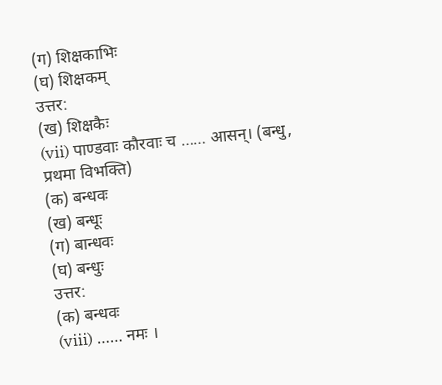(ग) शिक्षकाभिः
(घ) शिक्षकम्
उत्तर:
(ख) शिक्षकैः
(vii) पाण्डवाः कौरवाः च …… आसन्। (बन्धु, प्रथमा विभक्ति)
(क) बन्धवः
(ख) बन्धूः
(ग) बान्धवः
(घ) बन्धुः
उत्तर:
(क) बन्धवः
(viii) …… नमः ।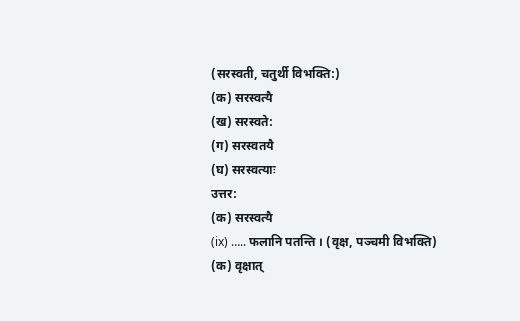(सरस्वती, चतुर्थी विभक्ति:)
(क) सरस्वत्यै
(ख) सरस्वते:
(ग) सरस्वतयै
(घ) सरस्वत्याः
उत्तर:
(क) सरस्वत्यै
(ix) ….. फलानि पतन्ति । (वृक्ष, पञ्चमी विभक्ति)
(क) वृक्षात्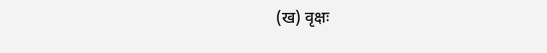(ख) वृक्षः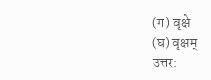(ग) वृक्षे
(घ) वृक्षम्
उत्तर: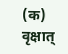(क) वृक्षात्